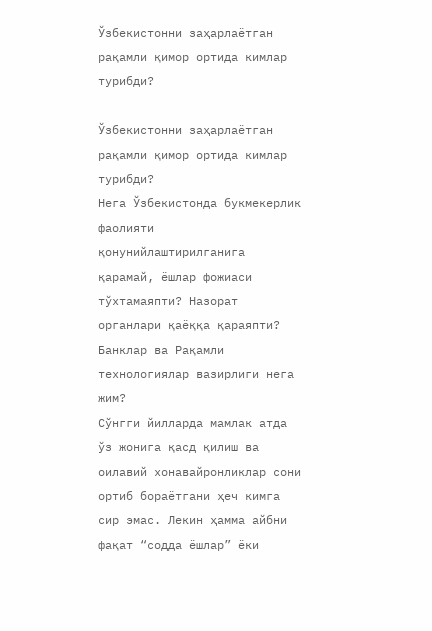Ўзбекистонни заҳарлаётган рақамли қимор ортида кимлар турибди?

Ўзбекистонни заҳарлаётган рақамли қимор ортида кимлар турибди?
Нега Ўзбекистонда букмекерлик фаолияти қонунийлаштирилганига қарамай, ёшлар фожиаси тўхтамаяпти? Назорат органлари қаёққа қараяпти? Банклар ва Рақамли технологиялар вазирлиги нега жим?
Сўнгги йилларда мамлак атда ўз жонига қасд қилиш ва оилавий хонавайронликлар сони ортиб бораётгани ҳеч кимга сир эмас. Лекин ҳамма айбни фақат “содда ёшлар” ёки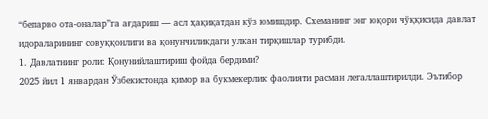“бепарво ота-оналар”га ағдариш — асл ҳақиқатдан кўз юмишдир. Схеманинг энг юқори чўққисида давлат идораларининг совуққонлиги ва қонунчиликдаги улкан тирқишлар турибди.
1. Давлатнинг роли: Қонунийлаштириш фойда бердими?
2025 йил 1 январдан Ўзбекистонда қимор ва букмекерлик фаолияти расман легаллаштирилди. Эътибор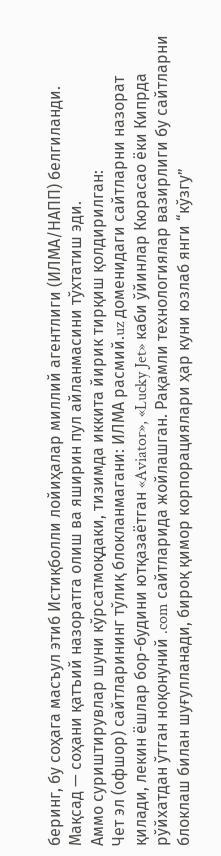беринг, бу соҳага масъул этиб Истиқболли лойиҳалар миллий агентлиги (ИЛМА/НАПП) белгиланди. Мақсад — соҳани қатъий назоратга олиш ва яширин пул айланмасини тўхтатиш эди.
Аммо суриштирувлар шуни кўрсатмоқдаки, тизимда иккита йирик тирқиш қолдирилган:
Чет эл (офшор) сайтларининг тўлиқ блокланмагани: ИЛМА расмий.uz доменидаги сайтларни назорат қилади, лекин ёшлар бор-будини ютқазаётган «Aviator», «Lucky Jet» каби ўйинлар Кюрасао ёки Кипрда рўйхатдан ўтган ноқонуний .com сайтларида жойлашган. Рақамли технологиялар вазирлиги бу сайтларни блоклаш билан шуғулланади, бироқ қимор корпорациялари ҳар куни юзлаб янги “кўзгу”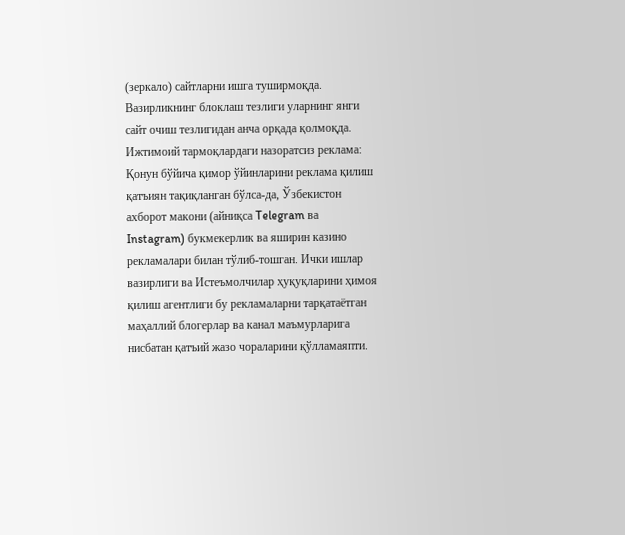(зеркало) сайтларни ишга туширмоқда. Вазирликнинг блоклаш тезлиги уларнинг янги сайт очиш тезлигидан анча орқада қолмоқда.
Ижтимоий тармоқлардаги назоратсиз реклама: Қонун бўйича қимор ўйинларини реклама қилиш қатъиян тақиқланган бўлса-да, Ўзбекистон ахборот макони (айниқса Telegram ва Instagram) букмекерлик ва яширин казино рекламалари билан тўлиб-тошган. Ички ишлар вазирлиги ва Истеъмолчилар ҳуқуқларини ҳимоя қилиш агентлиги бу рекламаларни тарқатаётган маҳаллий блогерлар ва канал маъмурларига нисбатан қатъий жазо чораларини қўлламаяпти.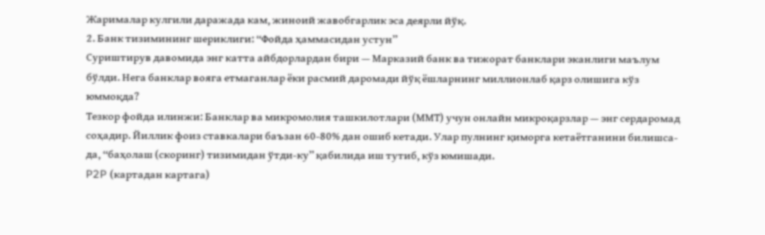Жарималар кулгили даражада кам, жиноий жавобгарлик эса деярли йўқ.
2. Банк тизимининг шериклиги: “Фойда ҳаммасидан устун”
Суриштирув давомида энг катта айбдорлардан бири — Марказий банк ва тижорат банклари эканлиги маълум бўлди. Нега банклар вояга етмаганлар ёки расмий даромади йўқ ёшларнинг миллионлаб қарз олишига кўз юммоқда?
Тезкор фойда илинжи: Банклар ва микромолия ташкилотлари (ММТ) учун онлайн микроқарзлар — энг сердаромад соҳадир. Йиллик фоиз ставкалари баъзан 60-80% дан ошиб кетади. Улар пулнинг қиморга кетаётганини билишса-да, “баҳолаш (скоринг) тизимидан ўтди-ку” қабилида иш тутиб, кўз юмишади.
P2P (картадан картага)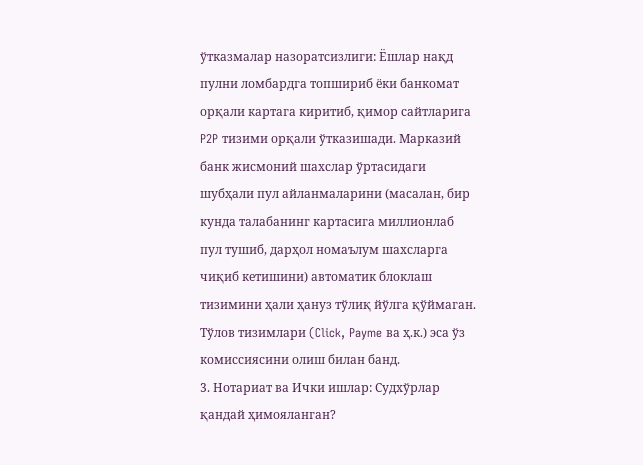ўтказмалар назоратсизлиги: Ёшлар нақд пулни ломбардга топшириб ёки банкомат орқали картага киритиб, қимор сайтларига P2P тизими орқали ўтказишади. Марказий банк жисмоний шахслар ўртасидаги шубҳали пул айланмаларини (масалан, бир кунда талабанинг картасига миллионлаб пул тушиб, дарҳол номаълум шахсларга чиқиб кетишини) автоматик блоклаш тизимини ҳали ҳануз тўлиқ йўлга қўймаган. Тўлов тизимлари (Click, Payme ва ҳ.к.) эса ўз комиссиясини олиш билан банд.
3. Нотариат ва Ички ишлар: Судхўрлар қандай ҳимояланган?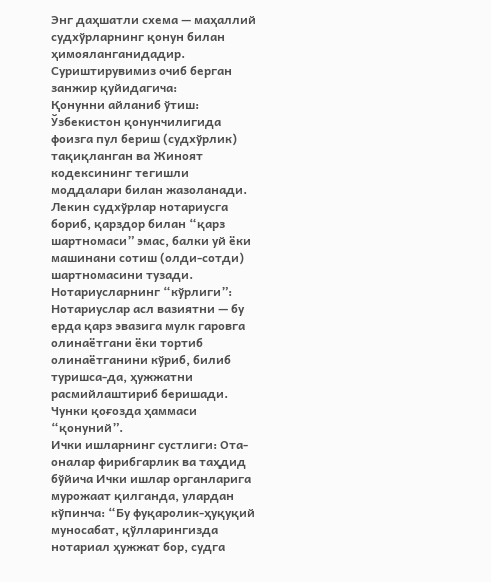Энг даҳшатли схема — маҳаллий судхўрларнинг қонун билан ҳимояланганидадир. Суриштирувимиз очиб берган занжир қуйидагича:
Қонунни айланиб ўтиш: Ўзбекистон қонунчилигида фоизга пул бериш (судхўрлик) тақиқланган ва Жиноят кодексининг тегишли моддалари билан жазоланади. Лекин судхўрлар нотариусга бориб, қарздор билан “қарз шартномаси” эмас, балки уй ёки машинани сотиш (олди-сотди) шартномасини тузади.
Нотариусларнинг “кўрлиги”: Нотариуслар асл вазиятни — бу ерда қарз эвазига мулк гаровга олинаётгани ёки тортиб олинаётганини кўриб, билиб туришса-да, ҳужжатни расмийлаштириб беришади. Чунки қоғозда ҳаммаси “қонуний”.
Ички ишларнинг сустлиги: Ота-оналар фирибгарлик ва таҳдид бўйича Ички ишлар органларига мурожаат қилганда, улардан кўпинча: “Бу фуқаролик-ҳуқуқий муносабат, қўлларингизда нотариал ҳужжат бор, судга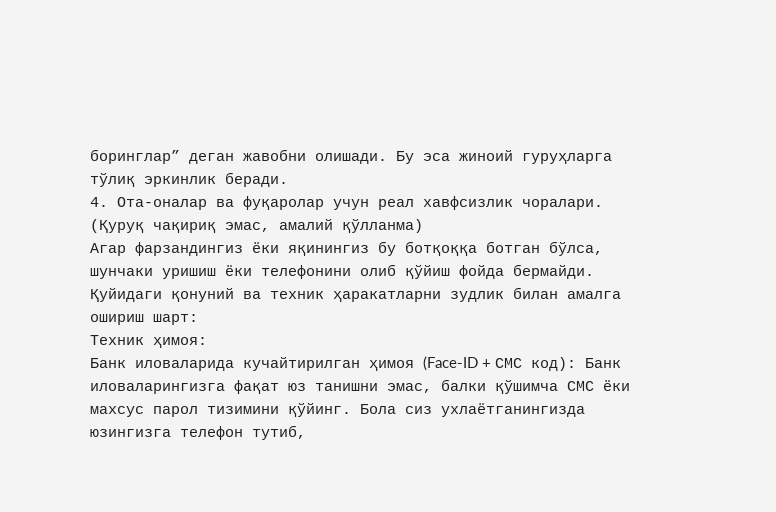боринглар” деган жавобни олишади. Бу эса жиноий гуруҳларга тўлиқ эркинлик беради.
4. Ота-оналар ва фуқаролар учун реал хавфсизлик чоралари.
(Қуруқ чақириқ эмас, амалий қўлланма)
Агар фарзандингиз ёки яқинингиз бу ботқоққа ботган бўлса, шунчаки уришиш ёки телефонини олиб қўйиш фойда бермайди. Қуйидаги қонуний ва техник ҳаракатларни зудлик билан амалга ошириш шарт:
Техник ҳимоя:
Банк иловаларида кучайтирилган ҳимоя (Face-ID + СМС код): Банк иловаларингизга фақат юз танишни эмас, балки қўшимча СМС ёки махсус парол тизимини қўйинг. Бола сиз ухлаётганингизда юзингизга телефон тутиб,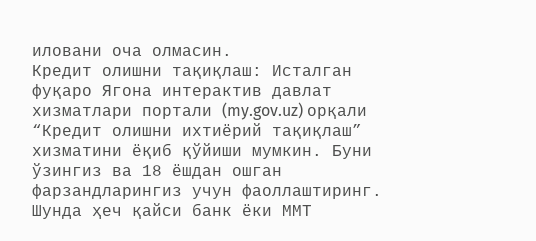иловани оча олмасин.
Кредит олишни тақиқлаш: Исталган фуқаро Ягона интерактив давлат хизматлари портали (my.gov.uz) орқали “Кредит олишни ихтиёрий тақиқлаш” хизматини ёқиб қўйиши мумкин. Буни ўзингиз ва 18 ёшдан ошган фарзандларингиз учун фаоллаштиринг. Шунда ҳеч қайси банк ёки ММТ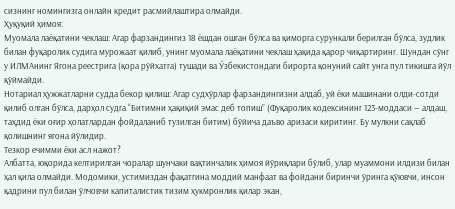сизнинг номингизга онлайн кредит расмийлаштира олмайди.
Ҳуқуқий ҳимоя:
Муомала лаёқатини чеклаш: Агар фарзандингиз 18 ёшдан ошган бўлса ва қиморга сурункали берилган бўлса, зудлик билан фуқаролик судига мурожаат қилиб, унинг муомала лаёқатини чеклаш ҳақида қарор чиқартиринг. Шундан сўнг у ИЛМАнинг Ягона реестрига (қора рўйхатга) тушади ва Ўзбекистондаги бирорта қонуний сайт унга пул тикишга йўл қўймайди.
Нотариал ҳужжатларни судда бекор қилиш: Агар судхўрлар фарзандингизни алдаб, уй ёки машинани олди-сотди қилиб олган бўлса, дарҳол судга “Битимни ҳақиқий эмас деб топиш” (Фуқаролик кодексининг 123-моддаси — алдаш, таҳдид ёки оғир ҳолатлардан фойдаланиб тузилган битим) бўйича даъво аризаси киритинг. Бу мулкни сақлаб қолишнинг ягона йўлидир.
Тезкор ечимми ёки асл нажот?
Албатта, юқорида келтирилган чоралар шунчаки вақтинчалик ҳимоя йўриқлари бўлиб, улар муаммони илдизи билан ҳал қила олмайди. Модомики, устимиздан фақатгина моддий манфаат ва фойдани биринчи ўринга қўювчи, инсон қадрини пул билан ўлчовчи капиталистик тизим ҳукмронлик қилар экан,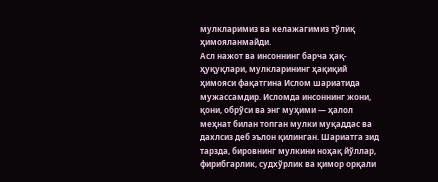мулкларимиз ва келажагимиз тўлиқ ҳимояланмайди.
Асл нажот ва инсоннинг барча ҳақ-ҳуқуқлари, мулкларининг ҳақиқий ҳимояси фақатгина Ислом шариатида мужассамдир. Исломда инсоннинг жони, қони, обрўси ва энг муҳими — ҳалол меҳнат билан топган мулки муқаддас ва дахлсиз деб эълон қилинган. Шариатга зид тарзда, бировнинг мулкини ноҳақ йўллар, фирибгарлик, судхўрлик ва қимор орқали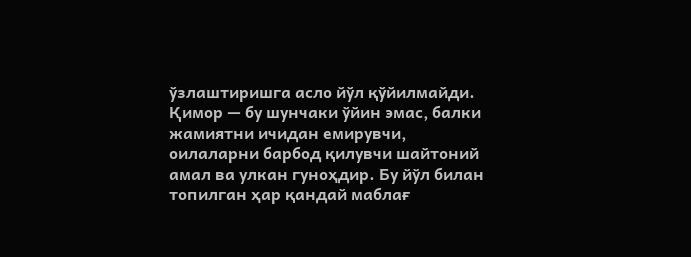ўзлаштиришга асло йўл қўйилмайди. Қимор — бу шунчаки ўйин эмас, балки жамиятни ичидан емирувчи, оилаларни барбод қилувчи шайтоний амал ва улкан гуноҳдир. Бу йўл билан топилган ҳар қандай маблағ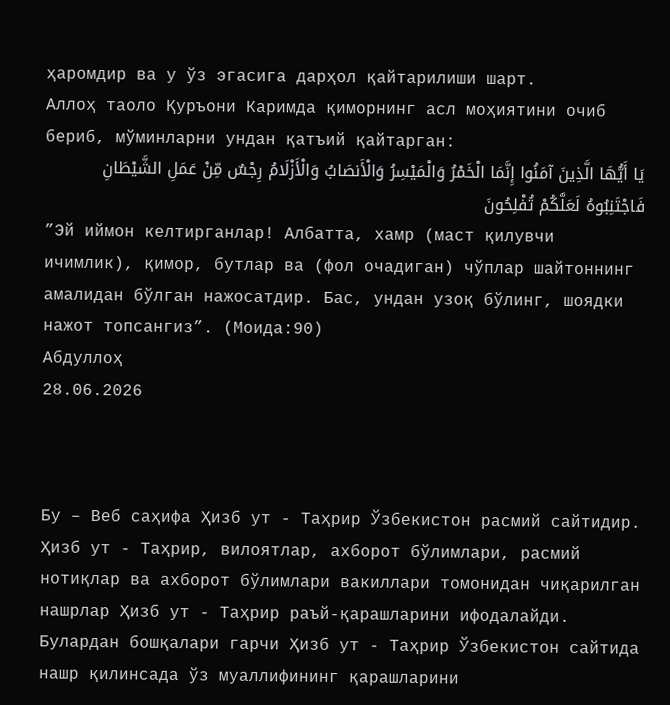ҳаромдир ва у ўз эгасига дарҳол қайтарилиши шарт.
Аллоҳ таоло Қуръони Каримда қиморнинг асл моҳиятини очиб бериб, мўминларни ундан қатъий қайтарган:
يَا أَيُّهَا الَّذِينَ آمَنُوا إِنَّمَا الْخَمْرُ وَالْمَيْسِرُ وَالْأَنصَابُ وَالْأَزْلَامُ رِجْسٌ مِّنْ عَمَلِ الشَّيْطَانِ فَاجْتَنِبُوهُ لَعَلَّكُمْ تُفْلِحُونَ
”Эй иймон келтирганлар! Албатта, хамр (маст қилувчи ичимлик), қимор, бутлар ва (фол очадиган) чўплар шайтоннинг амалидан бўлган нажосатдир. Бас, ундан узоқ бўлинг, шоядки нажот топсангиз”. (Моида:90)
Абдуллоҳ
28.06.2026



Бу – Веб саҳифа Ҳизб ут - Таҳрир Ўзбекистон расмий сайтидир. Ҳизб ут - Таҳрир, вилоятлар, ахборот бўлимлари, расмий нотиқлар ва ахборот бўлимлари вакиллари томонидан чиқарилган нашрлар Ҳизб ут - Таҳрир раъй-қарашларини ифодалайди. Булардан бошқалари гарчи Ҳизб ут - Таҳрир Ўзбекистон сайтида нашр қилинсада ўз муаллифининг қарашларини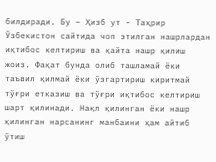билдиради. Бу – Ҳизб ут - Таҳрир Ўзбекистон сайтида чоп этилган нашрлардан иқтибос келтириш ва қайта нашр қилиш жоиз. Фақат бунда олиб ташламай ёки таъвил қилмай ёки ўзгартириш киритмай тўғри етказиш ва тўғри иқтибос келтириш шарт қилинади. Нақл қилинган ёки нашр қилинган нарсанинг манбаини ҳам айтиб ўтиш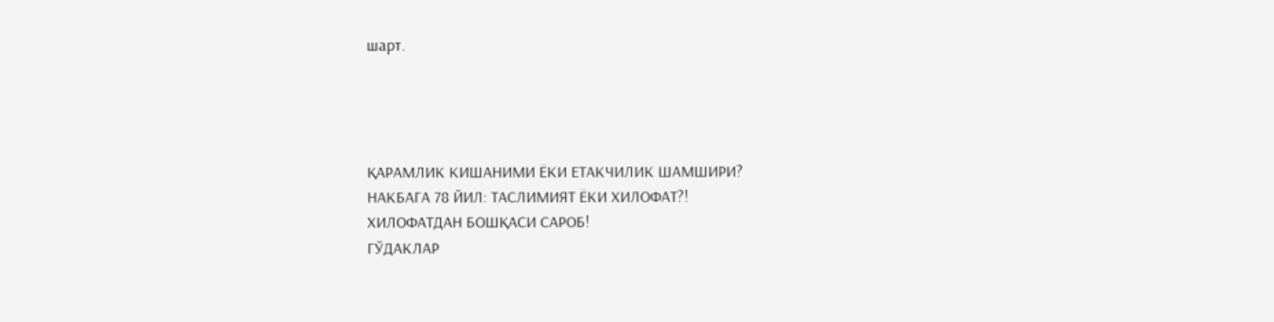шарт.




ҚАРАМЛИК КИШАНИМИ ЁКИ ЕТАКЧИЛИК ШАМШИРИ?
НАКБАГА 78 ЙИЛ: ТАСЛИМИЯТ ЁКИ ХИЛОФАТ?!
ХИЛОФАТДАН БОШҚАСИ САРОБ!
ГЎДАКЛАР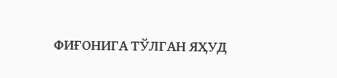ФИҒОНИГА ТЎЛГАН ЯҲУД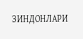ЗИНДОНЛАРИ